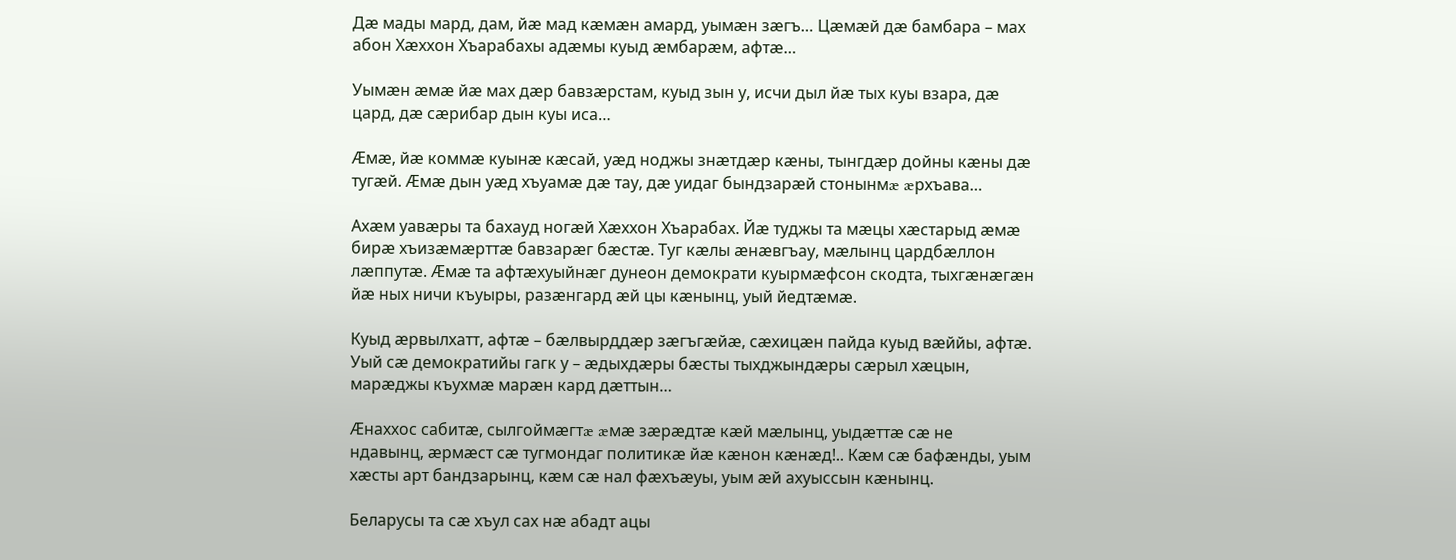Дæ мады мард, дам, йæ мад кæмæн амард, уымæн зæгъ… Цæмæй дæ бамбара – мах абон Хæххон Хъарабахы адæмы куыд æмбарæм, афтæ…

Уымæн æмæ йæ мах дæр бавзæрстам, куыд зын у, исчи дыл йæ тых куы взара, дæ цард, дæ сæрибар дын куы иса…

Æмæ, йæ коммæ куынæ кæсай, уæд ноджы знæтдæр кæны, тынгдæр дойны кæны дæ тугæй. Æмæ дын уæд хъуамæ дæ тау, дæ уидаг бындзарæй стонынмæ æрхъава…

Ахæм уавæры та бахауд ногæй Хæххон Хъарабах. Йæ туджы та мæцы хæстарыд æмæ бирæ хъизæмæрттæ бавзарæг бæстæ. Туг кæлы æнæвгъау, мæлынц цардбæллон лæппутæ. Æмæ та афтæхуыйнæг дунеон демократи куырмæфсон скодта, тыхгæнæгæн йæ ных ничи къуыры, разæнгард æй цы кæнынц, уый йедтæмæ.

Куыд æрвылхатт, афтæ – бæлвырддæр зæгъгæйæ, сæхицæн пайда куыд вæййы, афтæ. Уый сæ демократийы гагк у – æдыхдæры бæсты тыхджындæры сæрыл хæцын, марæджы къухмæ марæн кард дæттын…

Æнаххос сабитæ, сылгоймæгтæ æмæ зæрæдтæ кæй мæлынц, уыдæттæ сæ не ндавынц, æрмæст сæ тугмондаг политикæ йæ кæнон кæнæд!.. Кæм сæ бафæнды, уым хæсты арт бандзарынц, кæм сæ нал фæхъæуы, уым æй ахуыссын кæнынц.

Беларусы та сæ хъул сах нæ абадт ацы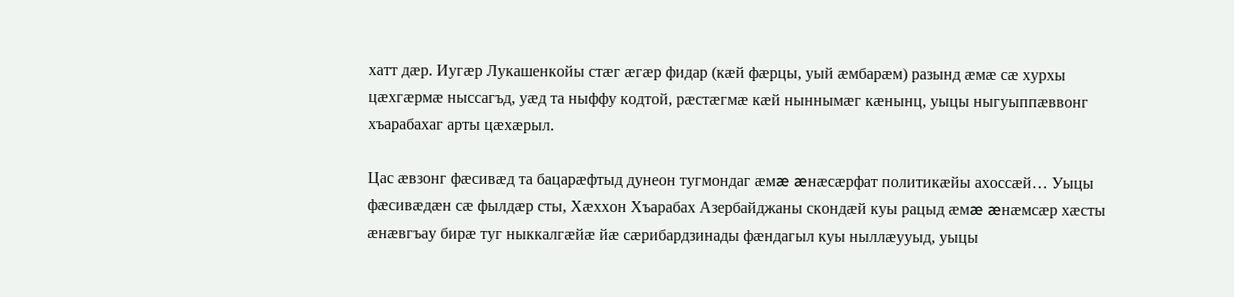хатт дæр. Иугæр Лукашенкойы стæг æгæр фидар (кæй фæрцы, уый æмбарæм) разынд æмæ сæ хурхы цæхгæрмæ ныссагъд, уæд та ныффу кодтой, рæстæгмæ кæй ныннымæг кæнынц, уыцы ныгуыппæввонг хъарабахаг арты цæхæрыл.

Цас æвзонг фæсивæд та бацарæфтыд дунеон тугмондаг æмæ æнæсæрфат политикæйы ахоссæй… Уыцы фæсивæдæн сæ фылдæр сты, Хæххон Хъарабах Азербайджаны скондæй куы рацыд æмæ æнæмсæр хæсты æнæвгъау бирæ туг ныккалгæйæ йæ сæрибардзинады фæндагыл куы ныллæууыд, уыцы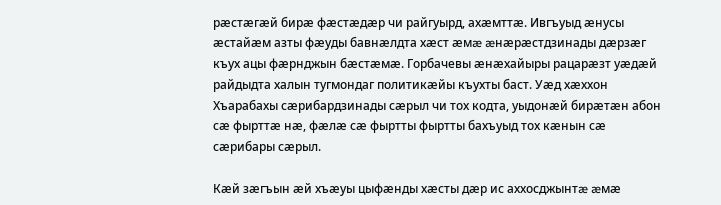рæстæгæй бирæ фæстæдæр чи райгуырд, ахæмттæ. Ивгъуыд æнусы æстайæм азты фæуды бавнæлдта хæст æмæ æнæрæстдзинады дæрзæг къух ацы фæрнджын бæстæмæ. Горбачевы æнæхайыры рацарæзт уæдæй райдыдта халын тугмондаг политикæйы къухты баст. Уæд хæххон Хъарабахы сæрибардзинады сæрыл чи тох кодта, уыдонæй бирæтæн абон сæ фырттæ нæ, фæлæ сæ фыртты фыртты бахъуыд тох кæнын сæ сæрибары сæрыл.

Кæй зæгъын æй хъæуы цыфæнды хæсты дæр ис аххосджынтæ æмæ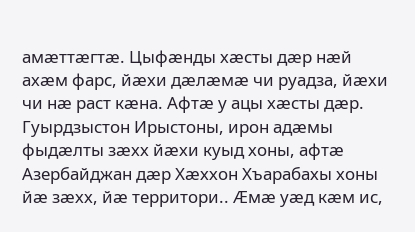амæттæгтæ. Цыфæнды хæсты дæр нæй ахæм фарс, йæхи дæлæмæ чи руадза, йæхи чи нæ раст кæна. Афтæ у ацы хæсты дæр. Гуырдзыстон Ирыстоны, ирон адæмы фыдæлты зæхх йæхи куыд хоны, афтæ Азербайджан дæр Хæххон Хъарабахы хоны йæ зæхх, йæ территори.. Æмæ уæд кæм ис,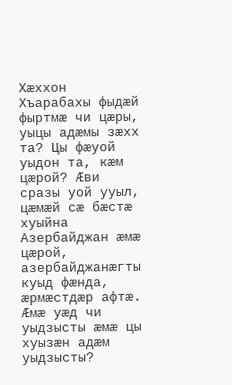Хæххон Хъарабахы фыдæй фыртмæ чи цæры, уыцы адæмы зæхх та? Цы фæуой уыдон та, кæм цæрой? Æви сразы уой ууыл, цæмæй сæ бæстæ хуыйна Азербайджан æмæ цæрой, азербайджанæгты куыд фæнда, æрмæстдæр афтæ. Æмæ уæд чи уыдзысты æмæ цы хуызæн адæм уыдзысты?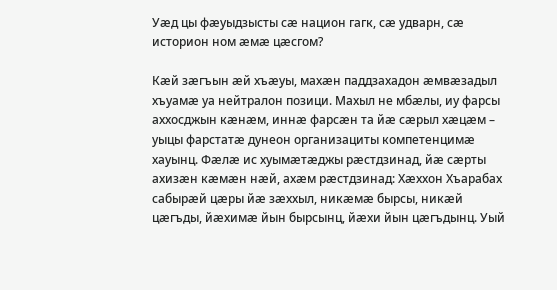Уæд цы фæуыдзысты сæ национ гагк, сæ удварн, сæ историон ном æмæ цæсгом?

Кæй зæгъын æй хъæуы, махæн паддзахадон æмвæзадыл хъуамæ уа нейтралон позици. Махыл не мбæлы, иу фарсы аххосджын кæнæм, иннæ фарсæн та йæ сæрыл хæцæм – уыцы фарстатæ дунеон организациты компетенцимæ хауынц. Фæлæ ис хуымæтæджы рæстдзинад, йæ сæрты ахизæн кæмæн нæй, ахæм рæстдзинад: Хæххон Хъарабах сабырæй цæры йæ зæххыл, никæмæ бырсы, никæй цæгъды, йæхимæ йын бырсынц, йæхи йын цæгъдынц. Уый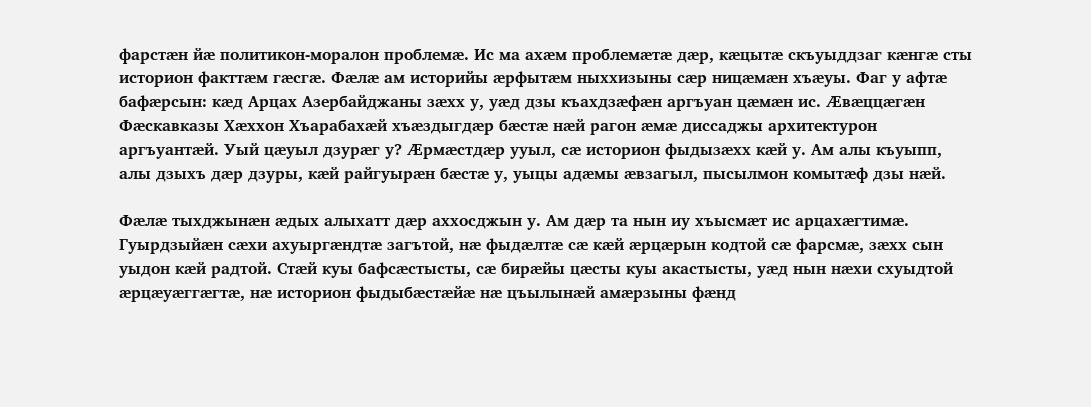фарстæн йæ политикон-моралон проблемæ. Ис ма ахæм проблемæтæ дæр, кæцытæ скъуыддзаг кæнгæ сты историон факттæм гæсгæ. Фæлæ ам историйы æрфытæм ныххизыны сæр ницæмæн хъæуы. Фаг у афтæ бафæрсын: кæд Арцах Азербайджаны зæхх у, уæд дзы къахдзæфæн аргъуан цæмæн ис. Æвæццæгæн Фæскавказы Хæххон Хъарабахæй хъæздыгдæр бæстæ нæй рагон æмæ диссаджы архитектурон аргъуантæй. Уый цæуыл дзурæг у? Æрмæстдæр ууыл, сæ историон фыдызæхх кæй у. Ам алы къуыпп, алы дзыхъ дæр дзуры, кæй райгуырæн бæстæ у, уыцы адæмы æвзагыл, пысылмон комытæф дзы нæй.

Фæлæ тыхджынæн æдых алыхатт дæр аххосджын у. Ам дæр та нын иу хъысмæт ис арцахæгтимæ. Гуырдзыйæн сæхи ахуыргæндтæ загътой, нæ фыдæлтæ сæ кæй æрцæрын кодтой сæ фарсмæ, зæхх сын уыдон кæй радтой. Стæй куы бафсæстысты, сæ бирæйы цæсты куы акастысты, уæд нын нæхи схуыдтой æрцæуæггæгтæ, нæ историон фыдыбæстæйæ нæ цъылынæй амæрзыны фæнд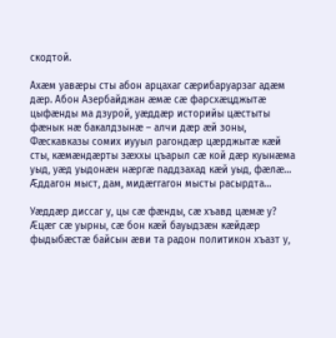скодтой.

Ахæм уавæры сты абон арцахаг сæрибаруарзаг адæм дæр. Абон Азербайджан æмæ сæ фарсхæцджытæ цыфæнды ма дзурой, уæддæр историйы цæстыты фæнык нæ бакалдзынæ – алчи дæр æй зоны, Фæскавказы сомих иууыл рагондæр цæрджытæ кæй сты, кæмæндæрты зæххы цъарыл сæ кой дæр куынæма уыд, уæд уыдонæн нæргæ паддзахад кæй уыд, фæлæ… Æддагон мыст, дам, мидæггагон мысты расырдта…

Уæддæр диссаг у, цы сæ фæнды, сæ хъавд цæмæ у? Æцæг сæ уырны, сæ бон кæй бауыдзæн кæйдæр фыдыбæстæ байсын æви та радон политикон хъазт у,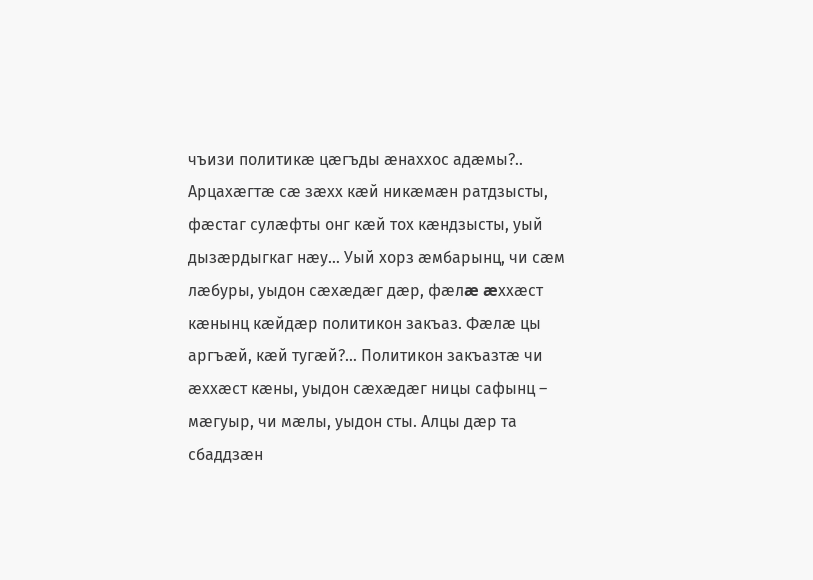чъизи политикæ цæгъды æнаххос адæмы?.. Арцахæгтæ сæ зæхх кæй никæмæн ратдзысты, фæстаг сулæфты онг кæй тох кæндзысты, уый дызæрдыгкаг нæу… Уый хорз æмбарынц, чи сæм лæбуры, уыдон сæхæдæг дæр, фæлæ æххæст кæнынц кæйдæр политикон закъаз. Фæлæ цы аргъæй, кæй тугæй?… Политикон закъазтæ чи æххæст кæны, уыдон сæхæдæг ницы сафынц – мæгуыр, чи мæлы, уыдон сты. Алцы дæр та сбаддзæн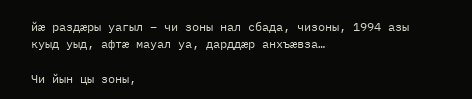йæ раздæры уагыл – чи зоны нал сбада, чизоны, 1994 азы куыд уыд, афтæ мауал уа, дарддæр анхъæвза…

Чи йын цы зоны,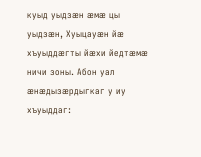куыд уыдзæн æмæ цы уыдзæн, Хуыцауæн йæ хъуыддæгты йæхи йедтæмæ ничи зоны. Абон уал æнæдызæрдыгкаг у иу хъуыддаг: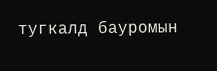тугкалд бауромын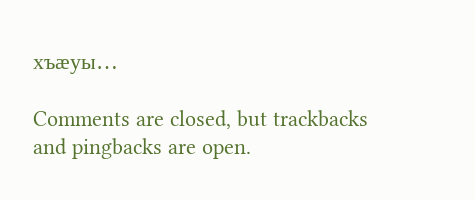хъæуы…

Comments are closed, but trackbacks and pingbacks are open.